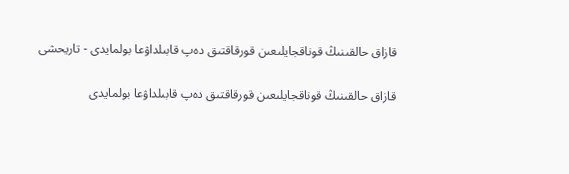قازاق حالقىنىڭ قوناقجايلىعىن قورقاقتىق دەپ قابىلداۋعا بولمايدى - تاريحشى

قازاق حالقىنىڭ قوناقجايلىعىن قورقاقتىق دەپ قابىلداۋعا بولمايدى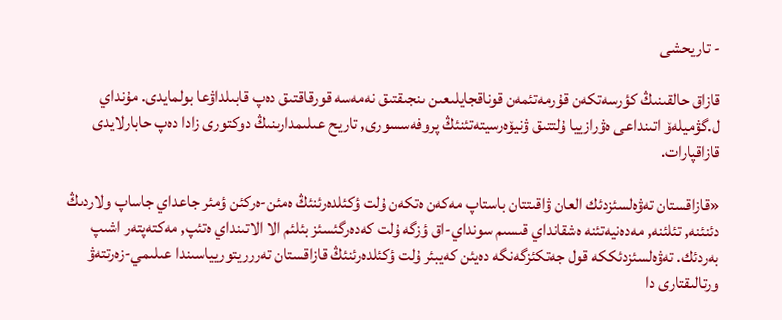- تاريحشى

قازاق حالقىنىڭ كؤرسەتكەن قۇرمەتئمەن قوناقجايلىعىن ىنجىقتىق نەمەسە قورقاقتىق دەپ قابىلداۋعا بولمايدى. مۇنداي ل.گۋميلەۆ اتىنداعى ەۋرازييا ۇلتتىق ۋنيۆەرسيتەتئنئڭ پروفەسسورى, تاريح عىلىمدارىنىڭ دوكتورى زادا دەپ حابارلايدى قازاقپارات.

«قازاقستان تەۋەلسئزدئك العان ۋاقىتتان باستاپ مەكەن ەتكەن ۇلت ؤكئلدەرئنئڭ ەمئن-ەركئن ؤمئر جاعداي جاساپ ولاردىڭ دئنئنە, تئلئنە, مەدەنيەتئنە ەشقانداي قىسىم سونداي-اق ؤزگە ۇلت كەدەرگئسئز بئلئم الا الاتىنداي ەتئپ, مەكتەپتەر اشىپ بەردئك. تەۋەلسئزدئككە قول جەتكئزگەنگە دەيئن كەيبئر ۇلت ؤكئلدەرئنئڭ قازاقستان تەررريتوريياسىندا عىلىمي-زەرتتەۋ ورتالىقتارى دا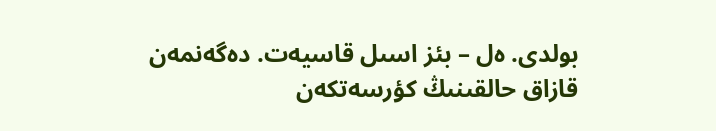بولدى. ەل – بئز اسىل قاسيەت. دەگەنمەن قازاق حالقىنىڭ كؤرسەتكەن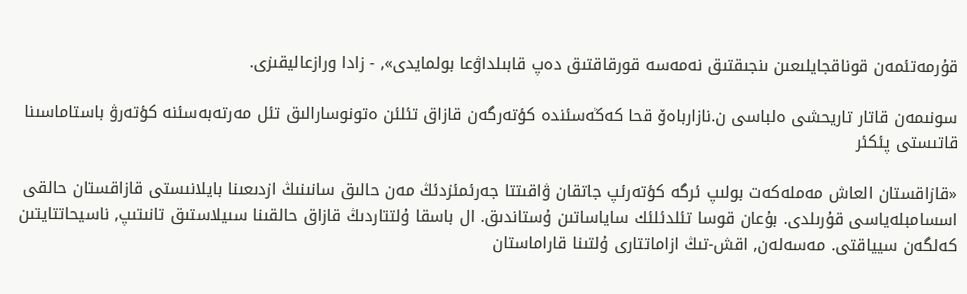قۇرمەتئمەن قوناقجايلىعىن ىنجىقتىق نەمەسە قورقاقتىق دەپ قابىلداۋعا بولمايدى», - زادا ورازعاليقىزى.

سونىمەن قاتار تاريحشى ەلباسى ن.نازارباەۆ قحا كەڭەسئندە كؤتەرگەن قازاق تئلئن ەتونوسارالىق تئل مەرتەبەسئنە كؤتەرۋ باستاماسىنا قاتىستى پئكئر

«قازاقستان العاش مەملەكەت بولىپ ئرگە كؤتەرئپ جاتقان ۋاقىتتا جەرئمئزدئڭ مەن حالىق سانىنىڭ ازدىعىنا بايلانىستى قازاقستان حالقى اسسامبلەياسى قۇرىلدى. بۇعان قوسا تئلدئلئك ساياساتىن ۇستاندىق. ال باسقا ۇلتتاردىڭ قازاق حالقىنا سىيلاستىق تانىتىپ, ناسيحاتتايتىن كەلگەن سيياقتى. مەسەلەن, اقش-تىڭ ازاماتتارى ۇلتىنا قاراماستان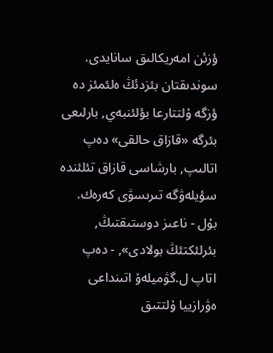ؤزئن امەريكالىق سانايدى. سوندىقتان بئزدئڭ ەلئمئز دە ؤزگە ۇلتتارعا بؤلئنبەي, بارلىعى بئرگە «قازاق حالقى» دەپ اتالىپ, بارشاسى قازاق تئلئندە سؤيلەۋگە تىرىسۋى كەرەك. بۇل - ناعىز دوستىقتىڭ, بئرلئكتئڭ بولادى», - دەپ اتاپ ل.گۋميلەۆ اتىنداعى ەۋرازييا ۇلتتىق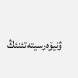ۋنيۆەرسيتەتئنئڭ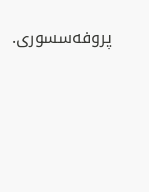پروفەسسورى.